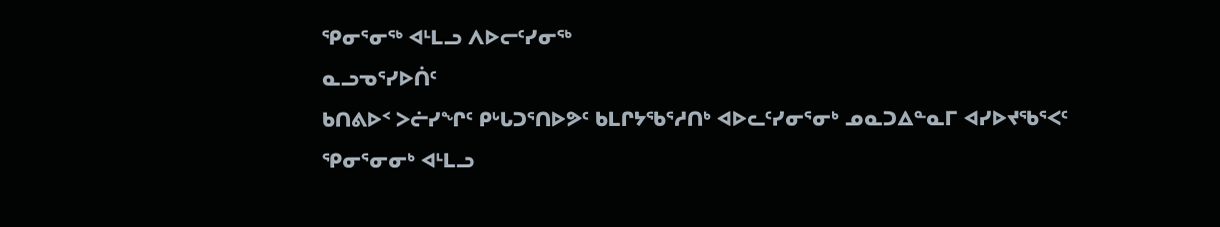ᕿᓂᕐᓂᖅ ᐊᒻᒪᓗ ᐱᐅᓕᑦᓯᓂᖅ
ᓇᓗᓀᕐᓯᐅᑏᑦ
ᑲᑎᕕᐅᑉ ᐳᓖᓯᖏᑦ ᑭᒡᒐᑐᕐᑎᐅᕗᑦ ᑲᒪᒋᔭᖃᕐᓱᑎᒃ ᐊᐅᓚᑦᓯᓂᕐᓂᒃ ᓄᓇᑐᐃᓐᓇᒥ ᐊᓯᐅᔪᖃᕐᐸᑦ ᕿᓂᕐᓂᓂᒃ ᐊᒻᒪᓗ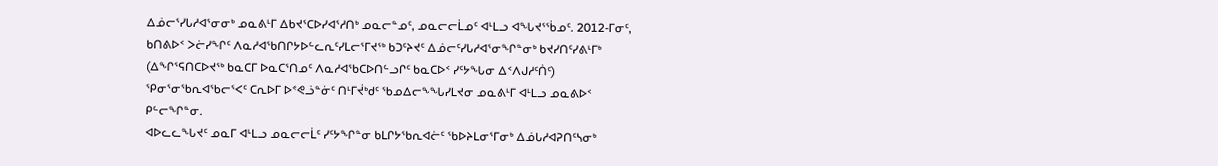ᐃᓅᓕᕐᓯᒐᓱᐊᕐᓂᓂᒃ ᓄᓇᕕᒻᒥ ᐃᑲᔪᕐᑕᐅᓯᐊᕐᓱᑎᒃ ᓄᓇᓕᓐᓄᑦ, ᓄᓇᓕᓕᒫᓄᑦ ᐊᒻᒪᓗ ᐊᖓᔪᕐᖄᓄᑦ. 2012-ᒥᓂᑦ, ᑲᑎᕕᐅᑉ ᐳᓖᓯᖏᑦ ᐱᓇᓱᐊᖃᑎᒋᔭᐅᓪᓚᕆᑦᓯᒪᓕᕐᒥᔪᖅ ᑲᑐᑦᔨᔪᑦ ᐃᓅᓕᑦᓯᒐᓱᐊᕐᓂᖏᓐᓂᒃ ᑲᔪᓯᑎᑦᓯᕕᒻᒥᒃ (ᐃᖏᕐᕋᑎᑕᐅᔪᖅ ᑲᓇᑕᒥ ᐅᓇᑕᕐᑎᓄᑦ ᐱᓇᓱᐊᖃᑕᐅᑎᓪᓗᒋᑦ ᑲᓇᑕᐅᑉ ᓯᑦᔭᖓᓂ ᐃᑉᐱᒍᓱᑦᑏᑦ) ᕿᓂᕐᓂᖃᕆᐊᖃᓕᕐᐸᑦ ᑕᕆᐅᒥ ᐅᕝᕙᓘᓐᓃᑦ ᑎᒻᒥᔫᒃᑯᑦ ᖃᓄᐃᓕᖕᖓᓯᒪᔪᓂ ᓄᓇᕕᒻᒥ ᐊᒻᒪᓗ ᓄᓇᕕᐅᑉ ᑭᓪᓕᖏᓐᓂ.
ᐊᐅᓚᓚᖓᔪᑦ ᓄᓇᒥ ᐊᒻᒪᓗ ᓄᓇᓕᓕᒫᑦ ᓯᑦᔭᖏᓐᓂ ᑲᒪᒋᔭᖃᕆᐊᓖᑦ ᖃᐅᔨᒪᓂᕐᒥᓂᒃ ᐃᓅᒐᓱᐊᕈᑎᑦᓴᓂᒃ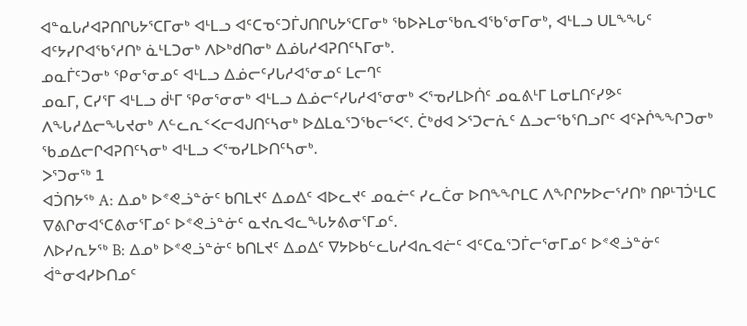ᐊᓐᓇᒐᓱᐊᕈᑎᒋᒐᔭᕐᑕᒥᓂᒃ ᐊᒻᒪᓗ ᐊᑦᑕᓀᑦᑐᒦᒍᑎᒋᒐᔭᕐᑕᒥᓂᒃ ᖃᐅᔨᒪᓂᖃᕆᐊᖃᕐᓂᒥᓂᒃ, ᐊᒻᒪᓗ ᑌᒪᖕᖓᑦ ᐊᑦᔭᓯᒋᐊᖃᕐᓱᑎᒃ ᓈᒻᒪᑐᓂᒃ ᐱᐅᒃᑯᑎᓂᒃ ᐃᓅᒐᓱᐊᕈᑎᑦᓴᒥᓂᒃ.
ᓄᓇᒦᑦᑐᓂᒃ ᕿᓂᕐᓂᓄᑦ ᐊᒻᒪᓗ ᐃᓅᓕᑦᓯᒐᓱᐊᕐᓂᓄᑦ ᒪᓕᒉᑦ
ᓄᓇᒥ, ᑕᓯᕐᒥ ᐊᒻᒪᓗ ᑰᒻᒥ ᕿᓂᕐᓂᓂᒃ ᐊᒻᒪᓗ ᐃᓅᓕᑦᓯᒐᓱᐊᕐᓂᓂᒃ ᐸᕐᓀᓯᒪᐅᑏᑦ ᓄᓇᕕᒻᒥ ᒪᓂᒪᑎᑦᓯᕗᑦ ᐱᖓᓱᐃᓕᖓᔪᓂᒃ ᐱᓪᓚᕆᑉᐸᓕᐊᒍᑎᑦᓴᓂᒃ ᐅᐃᒪᓇᕐᑐᖃᓕᕐᐸᑦ. ᑖᒃᑯᐊ ᐳᕐᑐᓕᕇᑦ ᐃᓗᓕᖃᕐᑎᓗᒋᑦ ᐊᑦᔨᒌᖕᖏᑐᓂᒃ ᖃᓄᐃᓕᒋᐊᕈᑎᑦᓴᓂᒃ ᐊᒻᒪᓗ ᐸᕐᓀᓯᒪᐅᑎᑦᓴᓂᒃ.
ᐳᕐᑐᓂᖅ 1
ᐊᑑᑎᔭᖅ A: ᐃᓄᒃ ᐅᕝᕙᓘᓐᓃᑦ ᑲᑎᒪᔪᑦ ᐃᓄᐃᑦ ᐊᐅᓚᔪᑦ ᓄᓇᓖᑦ ᓯᓚᑖᓂ ᐅᑎᖕᖏᒪᑕ ᐱᖏᒋᔭᐅᓕᕐᓱᑎᒃ ᑎᑭᒻᒣᑑᒻᒪᑕ ᐁᕕᒋᓂᐊᕐᑕᕕᓂᕐᒥᓄᑦ ᐅᕝᕙᓘᓐᓃᑦ ᓇᔪᕆᐊᓚᖓᔭᕕᓂᕐᒥᓄᑦ.
ᐱᐅᓯᕆᔭᖅ B: ᐃᓄᒃ ᐅᕝᕙᓘᓐᓃᑦ ᑲᑎᒪᔪᑦ ᐃᓄᐃᑦ ᐁᔭᐅᑲᓪᓚᒐᓱᐊᕆᐊᓖᑦ ᐊᑦᑕᓇᕐᑐᒦᓕᕐᓂᒥᓄᑦ ᐅᕝᕙᓘᓐᓃᑦ ᐋᓐᓂᐊᓯᐅᑎᓄᑦ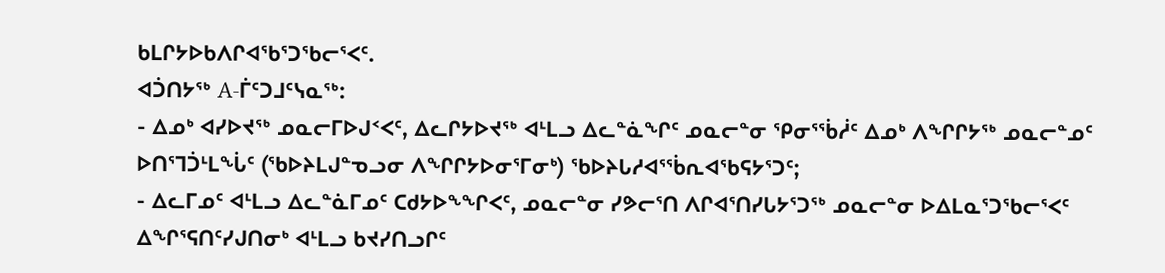ᑲᒪᒋᔭᐅᑲᐱᒋᐊᖃᕐᑐᖃᓕᕐᐸᑦ.
ᐊᑑᑎᔭᖅ A-ᒦᑦᑐᒧᑦᓭᓇᖅ:
- ᐃᓄᒃ ᐊᓯᐅᔪᖅ ᓄᓇᓕᒥᐅᒍᑉᐸᑦ, ᐃᓚᒋᔭᐅᔪᖅ ᐊᒻᒪᓗ ᐃᓚᓐᓈᖏᑦ ᓄᓇᓕᓐᓂ ᕿᓂᕐᖄᓲᑦ ᐃᓄᒃ ᐱᖏᒋᔭᖅ ᓄᓇᓕᓐᓄᑦ ᐅᑎᕐᒣᑑᒻᒪᖔᑦ (ᖃᐅᔨᒪᒍᓐᓀᓗᓂ ᐱᖏᒋᔭᐅᓂᕐᒥᓂᒃ) ᖃᐅᔨᒐᓱᐊᕐᖄᕆᐊᖃᕋᔭᕐᑐᑦ;
- ᐃᓚᒥᓄᑦ ᐊᒻᒪᓗ ᐃᓚᓐᓈᒥᓄᑦ ᑕᑯᔭᐅᖕᖏᐸᑦ, ᓄᓇᓕᓐᓂ ᓯᕗᓕᕐᑎ ᐱᒋᐊᕐᑎᓯᒐᔭᕐᑐᖅ ᓄᓇᓕᓐᓂ ᐅᐃᒪᓇᕐᑐᖃᓕᕐᐸᑦ ᐃᖏᕐᕋᑎᑦᓯᒍᑎᓂᒃ ᐊᒻᒪᓗ ᑲᔪᓯᑎᓗᒋᑦ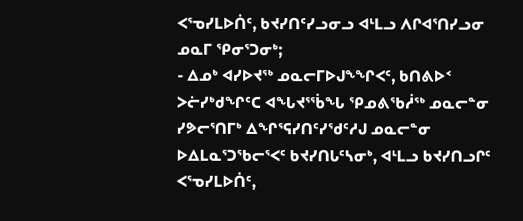ᐸᕐᓀᓯᒪᐅᑏᑦ, ᑲᔪᓯᑎᑦᓯᓗᓂᓗ ᐊᒻᒪᓗ ᐱᒋᐊᕐᑎᓯᓗᓂ ᓄᓇᒥ ᕿᓂᕐᑐᓂᒃ;
- ᐃᓄᒃ ᐊᓯᐅᔪᖅ ᓄᓇᓕᒥᐅᒍᖕᖏᐸᑦ, ᑲᑎᕕᐅᑉ ᐳᓖᓯᒃᑯᖏᑦᑕ ᐊᖓᔪᕐᖄᖓ ᕿᓄᕕᖃᓲᖅ ᓄᓇᓕᓐᓂ ᓯᕗᓕᕐᑎᒥᒃ ᐃᖏᕐᕋᓯᑎᑦᓯᖁᑦᓱᒍ ᓄᓇᓕᓐᓂ ᐅᐃᒪᓇᕐᑐᖃᓕᕐᐸᑦ ᑲᔪᓯᑎᒐᑦᓴᓂᒃ, ᐊᒻᒪᓗ ᑲᔪᓯᑎᓗᒋᑦ ᐸᕐᓀᓯᒪᐅᑏᑦ,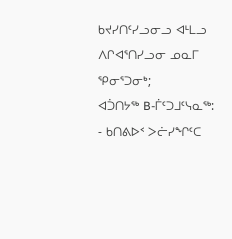ᑲᔪᓯᑎᑦᓯᓗᓂᓗ ᐊᒻᒪᓗ ᐱᒋᐊᕐᑎᓯᓗᓂ ᓄᓇᒥ ᕿᓂᕐᑐᓂᒃ;
ᐊᑑᑎᔭᖅ B-ᒦᑦᑐᒧᑦᓭᓇᖅ:
- ᑲᑎᕕᐅᑉ ᐳᓖᓯᖏᑦᑕ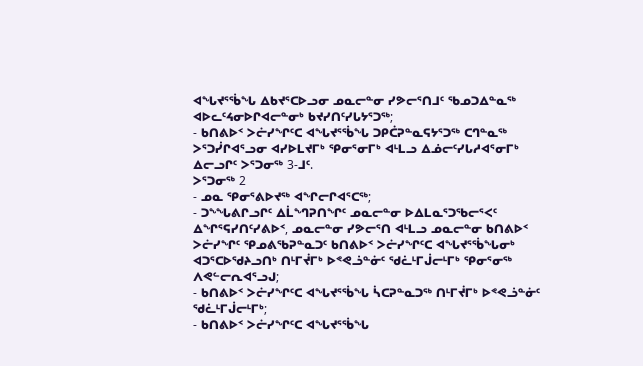ᐊᖓᔪᕐᖄᖓ ᐃᑲᔪᕐᑕᐅᓗᓂ ᓄᓇᓕᓐᓂ ᓯᕗᓕᕐᑎᒧᑦ ᖃᓄᑐᐃᓐᓇᖅ ᐊᐅᓚᑦᔦᓂᐅᒋᐊᓕᓐᓂᒃ ᑲᔪᓯᑎᑦᓯᒐᔭᕐᑐᖅ;
- ᑲᑎᕕᐅᑉ ᐳᓖᓯᖏᑦᑕ ᐊᖓᔪᕐᖄᖓ ᑐᑭᑖᕈᓐᓇᕋᔭᕐᑐᖅ ᑕᒉᓐᓇᖅ ᐳᕐᑐᓰᒋᐊᕐᓗᓂ ᐊᓯᐅᒪᔪᒥᒃ ᕿᓂᕐᓂᒥᒃ ᐊᒻᒪᓗ ᐃᓅᓕᑦᓯᒐᓱᐊᕐᓂᒥᒃ ᐃᓕᓗᒋᑦ ᐳᕐᑐᓂᖅ 3-ᒧᑦ.
ᐳᕐᑐᓂᖅ 2
- ᓄᓇ ᕿᓂᕐᕕᐅᔪᖅ ᐊᖏᓕᒋᐊᕐᑕᖅ;
- ᑐᖕᖓᕕᒋᓗᒋᑦ ᐃᒫᙰᕈᑎᖏᑦ ᓄᓇᓕᓐᓂ ᐅᐃᒪᓇᕐᑐᖃᓕᕐᐸᑦ ᐃᖏᕐᕋᓯᑎᑦᓯᕕᐅᑉ, ᓄᓇᓕᓐᓂ ᓯᕗᓕᕐᑎ ᐊᒻᒪᓗ ᓄᓇᓕᓐᓂ ᑲᑎᕕᐅᑉ ᐳᓖᓯᖏᑦ ᕿᓄᕕᖃᕈᓐᓇᑐᑦ ᑲᑎᕕᐅᑉ ᐳᓖᓯᖏᑦᑕ ᐊᖓᔪᕐᖄᖓᓂᒃ ᐊᑐᕐᑕᐅᖁᔨᓗᑎᒃ ᑎᒻᒥᔫᒥᒃ ᐅᕝᕙᓘᓐᓃᑦ ᖁᓛᒻᒥᒎᓕᒻᒥᒃ ᕿᓂᕐᓂᖅ ᐱᕙᓪᓕᕆᐊᕐᓗᒍ;
- ᑲᑎᕕᐅᑉ ᐳᓖᓯᖏᑦᑕ ᐊᖓᔪᕐᖄᖓ ᓵᑕᕈᓐᓇᑐᖅ ᑎᒻᒥᔫᒥᒃ ᐅᕝᕙᓘᓐᓃᑦ ᖁᓛᒻᒥᒎᓕᒻᒥᒃ;
- ᑲᑎᕕᐅᑉ ᐳᓖᓯᖏᑦᑕ ᐊᖓᔪᕐᖄᖓ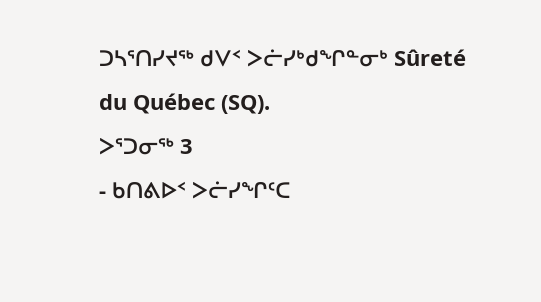ᑐᓴᕐᑎᓯᔪᖅ ᑯᐯᑉ ᐳᓖᓯᒃᑯᖏᓐᓂᒃ Sûreté du Québec (SQ).
ᐳᕐᑐᓂᖅ 3
- ᑲᑎᕕᐅᑉ ᐳᓖᓯᖏᑦᑕ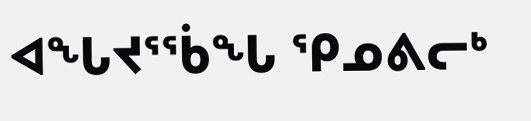ᐊᖓᔪᕐᖄᖓ ᕿᓄᕕᓕᒃ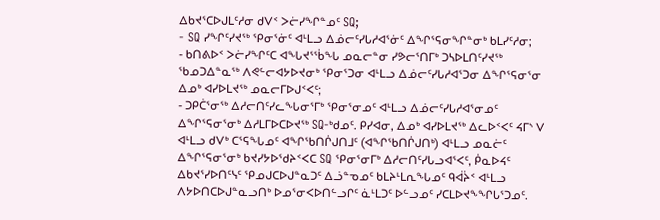ᐃᑲᔪᕐᑕᐅᒍᒪᑦᓱᓂ ᑯᐯᑉ ᐳᓖᓯᖏᓐᓄᑦ SQ;
- SQ ᓯᖏᑦᓯᔪᖅ ᕿᓂᕐᓃᑦ ᐊᒻᒪᓗ ᐃᓅᓕᑦᓯᒐᓱᐊᕐᓃᑦ ᐃᖏᕐᕋᓂᖏᓐᓂᒃ ᑲᒪᓯᑦᓱᓂ;
- ᑲᑎᕕᐅᑉ ᐳᓖᓯᖏᑦᑕ ᐊᖓᔪᕐᖄᖓ ᓄᓇᓕᓐᓂ ᓯᕗᓕᕐᑎᒥᒃ ᑐᓴᐅᒪᑎᑦᓯᔪᖅ ᖃᓄᑐᐃᓐᓇᖅ ᐱᕙᓪᓕᐊᔭᐅᔪᓂᒃ ᕿᓂᕐᑐᓂ ᐊᒻᒪᓗ ᐃᓅᓕᑦᓯᒐᓱᐊᕐᑐᓂ ᐃᖏᕐᕋᓂᕐᓂ ᐃᓄᒃ ᐊᓯᐅᒪᔪᖅ ᓄᓇᓕᒥᐅᒍᑉᐸᑦ;
- ᑐᑭᑖᕐᓂᖅ ᐃᓱᓕᑎᑦᓯᓚᖓᓂᕐᒥᒃ ᕿᓂᕐᓂᓄᑦ ᐊᒻᒪᓗ ᐃᓅᓕᑦᓯᒐᓱᐊᕐᓂᓄᑦ ᐃᖏᕐᕋᓂᕐᓂᒃ ᐃᓱᒪᒥᐅᑕᐅᔪᖅ SQ-ᒃᑯᓄᑦ. ᑭᓯᐊᓂ, ᐃᓄᒃ ᐊᓯᐅᒪᔪᖅ ᐃᓚᐅᑉᐸᑦ ᔦᒥᔅ ᐯ ᐊᒻᒪᓗ ᑯᐯᒃ ᑕᕐᕋᖓᓄᑦ ᐊᖏᖃᑎᒌᒍᑎᒧᑦ (ᐊᖏᖃᑎᒌᒍᑎᒃ) ᐊᒻᒪᓗ ᓄᓇᓖᑦ ᐃᖏᕐᕋᓂᕐᓂᒃ ᑲᔪᓯᔭᐅᖁᔨᑉᐸᑕ SQ ᕿᓂᕐᓂᒥᒃ ᐃᓱᓕᑎᑦᓯᒐᓗᐊᕐᐸᑦ, ᑮᓇᐅᔦᑦ ᐃᑲᔪᕐᓯᐅᑎᑦᓭᑦ ᕿᓄᒍᑕᐅᒍᓐᓇᑐᑦ ᐃᓘᓐᓀᓄᑦ ᑲᒪᔨᒻᒪᕆᖓᓄᑦ ᑫᐋᔩᑉ ᐊᒻᒪᓗ ᐱᔭᐅᑎᑕᐅᒍᓐᓇᓗᑎᒃ ᐅᓄᕐᓂᐸᐅᑎᓪᓗᒋᑦ ᓈᒻᒪᑐᑦ ᐅᓪᓗᓄᑦ ᓯᑕᒪᐅᔪᖕᖏᒐᕐᑐᓄᑦ.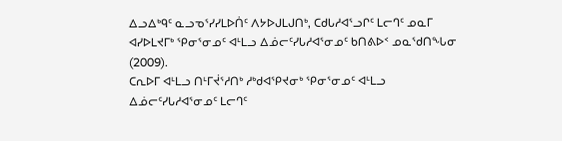ᐃᓗᐃᒃᑫᑦ ᓇᓗᓀᕐᓯᓯᒪᐅᑏᑦ ᐱᔭᐅᒍᒪᒍᑎᒃ, ᑕᑯᒐᓱᐊᕐᓗᒋᑦ ᒪᓕᒉᑦ ᓄᓇᒥ ᐊᓯᐅᒪᔪᒥᒃ ᕿᓂᕐᓂᓄᑦ ᐊᒻᒪᓗ ᐃᓅᓕᑦᓯᒐᓱᐊᕐᓂᓄᑦ ᑲᑎᕕᐅᑉ ᓄᓇᖁᑎᖓᓂ (2009).
ᑕᕆᐅᒥ ᐊᒻᒪᓗ ᑎᒻᒥᔫᕐᓱᑎᒃ ᓱᒃᑯᐊᕿᔪᓂᒃ ᕿᓂᕐᓂᓄᑦ ᐊᒻᒪᓗ ᐃᓅᓕᑦᓯᒐᓱᐊᕐᓂᓄᑦ ᒪᓕᒉᑦ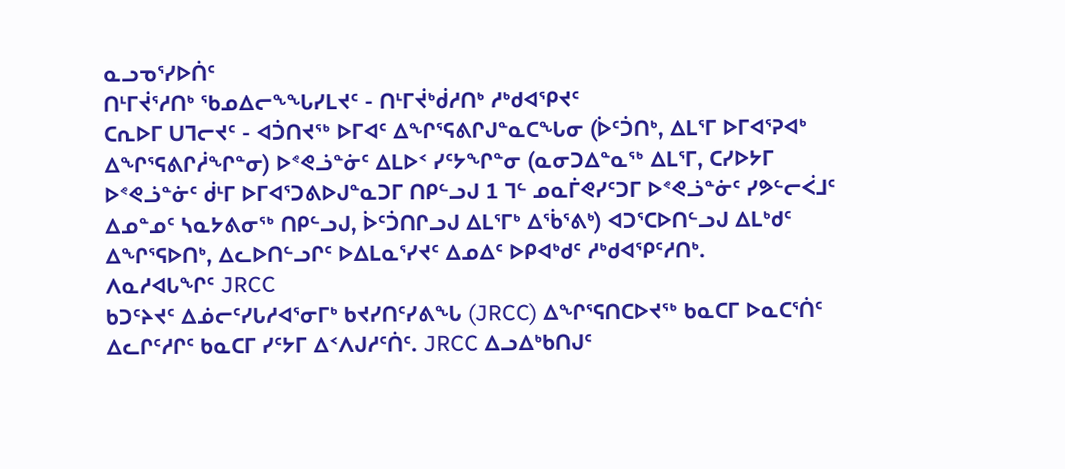ᓇᓗᓀᕐᓯᐅᑏᑦ
ᑎᒻᒥᔫᕐᓱᑎᒃ ᖃᓄᐃᓕᖕᖓᓯᒪᔪᑦ - ᑎᒻᒥᔫᒃᑰᓱᑎᒃ ᓱᒃᑯᐊᕿᔪᑦ
ᑕᕆᐅᒥ ᑌᒣᓕᔪᑦ - ᐊᑑᑎᔪᖅ ᐅᒥᐊᑦ ᐃᖏᕐᕋᕕᒋᒍᓐᓇᑕᖓᓂ (ᐆᑦᑑᑎᒃ, ᐃᒪᕐᒥ ᐅᒥᐊᕐᕈᐊᒃ ᐃᖏᕐᕋᕕᒋᓲᖏᓐᓂ) ᐅᕝᕙᓘᓐᓃᑦ ᐃᒪᐅᑉ ᓯᑦᔭᖏᓐᓂ (ᓇᓂᑐᐃᓐᓇᖅ ᐃᒪᕐᒥ, ᑕᓯᐅᔭᒥ ᐅᕝᕙᓘᓐᓃᑦ ᑰᒻᒥ ᐅᒥᐊᕐᑐᕕᐅᒍᓐᓇᑐᒥ ᑎᑭᓪᓗᒍ 1 ᒣᓪ ᓄᓇᒦᕙᓯᑦᑐᒥ ᐅᕝᕙᓘᓐᓃᑦ ᓯᕗᓪᓕᐹᒧᑦ ᐃᓄᓐᓄᑦ ᓴᓇᔭᕕᓂᖅ ᑎᑭᓪᓗᒍ, ᐆᑦᑑᑎᒋᓗᒍ ᐃᒪᕐᒥᒃ ᐃᖄᕐᕕᒃ) ᐊᑐᕐᑕᐅᑎᓪᓗᒍ ᐃᒪᒃᑯᑦ ᐃᖏᕐᕋᐅᑎᒃ, ᐃᓚᐅᑎᓪᓗᒋᑦ ᐅᐃᒪᓇᕐᓯᔪᑦ ᐃᓄᐃᑦ ᐅᑭᐊᒃᑯᑦ ᓱᒃᑯᐊᕿᑦᓱᑎᒃ.
ᐱᓇᓱᐊᒐᖏᑦ JRCC
ᑲᑐᑦᔨᔪᑦ ᐃᓅᓕᑦᓯᒐᓱᐊᕐᓂᒥᒃ ᑲᔪᓯᑎᑦᓯᕕᖓ (JRCC) ᐃᖏᕐᕋᑎᑕᐅᔪᖅ ᑲᓇᑕᒥ ᐅᓇᑕᕐᑏᑦ ᐃᓚᒋᑦᓱᒋᑦ ᑲᓇᑕᒥ ᓯᑦᔭᒥ ᐃᑉᐱᒍᓱᑦᑏᑦ. JRCC ᐃᓗᐃᒃᑲᑎᒍᑦ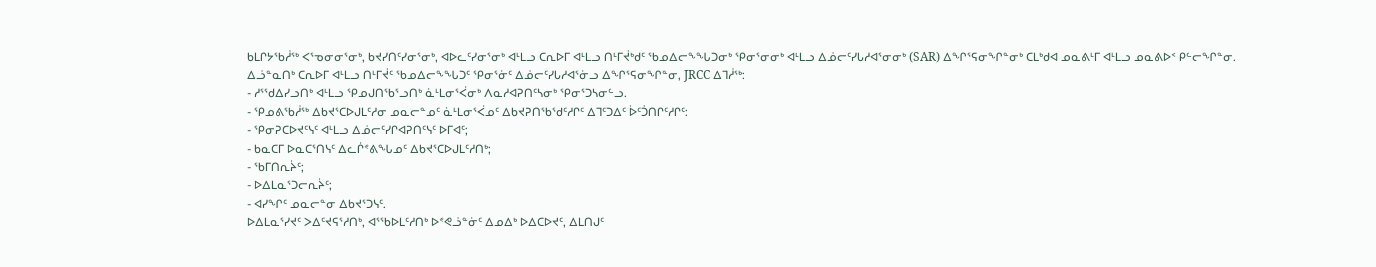ᑲᒪᒋᔭᖃᓲᖅ ᐸᕐᓀᓂᓂᕐᓂᒃ, ᑲᔪᓯᑎᑦᓯᓂᕐᓂᒃ, ᐊᐅᓚᑦᓯᓂᕐᓂᒃ ᐊᒻᒪᓗ ᑕᕆᐅᒥ ᐊᒻᒪᓗ ᑎᒻᒥᔫᒃᑯᑦ ᖃᓄᐃᓕᖕᖓᑐᓂᒃ ᕿᓂᕐᓂᓂᒃ ᐊᒻᒪᓗ ᐃᓅᓕᑦᓯᒐᓱᐊᕐᓂᓂᒃ (SAR) ᐃᖏᕐᕋᓂᖏᓐᓂᒃ ᑕᒪᒃᑯᐊ ᓄᓇᕕᒻᒥ ᐊᒻᒪᓗ ᓄᓇᕕᐅᑉ ᑭᓪᓕᖏᓐᓂ.
ᐃᓘᓐᓇᑎᒃ ᑕᕆᐅᒥ ᐊᒻᒪᓗ ᑎᒻᒥᔫᑦ ᖃᓄᐃᓕᖕᖓᑐᑦ ᕿᓂᕐᓃᑦ ᐃᓅᓕᑦᓯᒐᓱᐊᕐᓃᓗ ᐃᖏᕐᕋᓂᖏᓐᓂ, JRCC ᐃᒣᓲᖅ:
- ᓱᕐᖁᐃᓯᓗᑎᒃ ᐊᒻᒪᓗ ᕿᓄᒍᑎᖃᕐᓗᑎᒃ ᓈᒻᒪᓂᕐᐹᓂᒃ ᐱᓇᓱᐊᕈᑎᑦᓴᓂᒃ ᕿᓂᕐᑐᓴᓂᓪᓗ.
- ᕿᓄᕕᖃᓲᖅ ᐃᑲᔪᕐᑕᐅᒍᒪᑦᓱᓂ ᓄᓇᓕᓐᓄᑦ ᓈᒻᒪᓂᕐᐹᓄᑦ ᐃᑲᔪᕈᑎᖃᖁᑦᓱᒋᑦ ᐃᒣᑦᑐᐃᑦ ᐆᑦᑑᑎᒋᑦᓱᒋᑦ:
- ᕿᓂᕈᑕᐅᔪᑦᓭᑦ ᐊᒻᒪᓗ ᐃᓅᓕᑦᓯᒋᐊᕈᑎᑦᓭᑦ ᐅᒥᐊᑦ;
- ᑲᓇᑕᒥ ᐅᓇᑕᕐᑎᓭᑦ ᐃᓚᒌᕝᕕᖓᓄᑦ ᐃᑲᔪᕐᑕᐅᒍᒪᑦᓱᑎᒃ;
- ᖃᒥᑎᕆᔩᑦ;
- ᐅᐃᒪᓇᕐᑐᓕᕆᔩᑦ;
- ᐊᓯᖏᑦ ᓄᓇᓕᓐᓂ ᐃᑲᔪᕐᑐᓭᑦ.
ᐅᐃᒪᓇᕐᓯᔪᑦ ᐳᐃᑦᔪᕋᕐᓱᑎᒃ, ᐊᕐᖃᐅᒪᑦᓱᑎᒃ ᐅᕝᕙᓘᓐᓃᑦ ᐃᓄᐃᒃ ᐅᐃᑕᐅᔪᑦ, ᐃᒪᑎᒍᑦ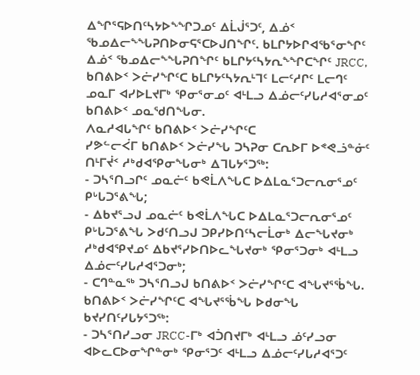ᐃᖏᕐᕋᐅᑎᑦᓴᔭᐅᖕᖏᑐᓄᑦ ᐃᒫᒎᕐᑐᑦ, ᐃᓅᑉ ᖃᓄᐃᓕᖕᖓᕈᑎᐅᓂᕋᕐᑕᐅᒍᑎᖏᑦ. ᑲᒪᒋᔭᐅᒋᐊᖃᕐᓂᖏᑦ ᐃᓅᑉ ᖃᓄᐃᓕᖕᖓᕈᑎᖏᑦ ᑲᒪᒋᔭᑦᓴᔭᕆᖕᖏᑕᖏᑦ JRCC, ᑲᑎᕕᐅᑉ ᐳᓖᓯᖏᑦᑕ ᑲᒪᒋᔭᑦᓴᔭᕆᒻᒣᑦ ᒪᓕᑦᓱᒋᑦ ᒪᓕᒉᑦ ᓄᓇᒥ ᐊᓯᐅᒪᔪᒥᒃ ᕿᓂᕐᓂᓄᑦ ᐊᒻᒪᓗ ᐃᓅᓕᑦᓯᒐᓱᐊᕐᓂᓄᑦ ᑲᑎᕕᐅᑉ ᓄᓇᖁᑎᖓᓂ.
ᐱᓇᓱᐊᒐᖏᑦ ᑲᑎᕕᐅᑉ ᐳᓖᓯᖏᑦᑕ
ᓯᕗᓪᓕᐹᒥ ᑲᑎᕕᐅᑉ ᐳᓖᓯᖓ ᑐᓴᕈᓂ ᑕᕆᐅᒥ ᐅᕝᕙᓘᓐᓃᑦ ᑎᒻᒥᔫᑉ ᓱᒃᑯᐊᕿᓂᖓᓂᒃ ᐃᒣᒐᔭᕐᑐᖅ:
- ᑐᓴᕐᑎᓗᒋᑦ ᓄᓇᓖᑦ ᑲᕙᒫᐱᖓᑕ ᐅᐃᒪᓇᕐᑐᓕᕆᓂᕐᓄᑦ ᑭᒡᒐᑐᕐᕕᖓ;
- ᐃᑲᔪᕐᓗᒍ ᓄᓇᓖᑦ ᑲᕙᒫᐱᖓᑕ ᐅᐃᒪᓇᕐᑐᓕᕆᓂᕐᓄᑦ ᑭᒡᒐᑐᕐᕕᖓ ᐳᑯᑦᑎᓗᒍ ᑐᑭᓯᐅᑎᑦᓴᓕᒫᓂᒃ ᐃᓕᖓᔪᓂᒃ ᓱᒃᑯᐊᕿᔪᓄᑦ ᐃᑲᔪᕐᓯᐅᑎᐅᓚᖓᔪᓂᒃ ᕿᓂᕐᑐᓂᒃ ᐊᒻᒪᓗ ᐃᓅᓕᑦᓯᒐᓱᐊᕐᑐᓂᒃ;
- ᑕᒉᓐᓇᖅ ᑐᓴᕐᑎᓗᒍ ᑲᑎᕕᐅᑉ ᐳᓖᓯᖏᑦᑕ ᐊᖓᔪᕐᖄᖓ.
ᑲᑎᕕᐅᑉ ᐳᓖᓯᖏᑦᑕ ᐊᖓᔪᕐᖄᖓ ᐅᑯᓂᖓ ᑲᔪᓯᑎᑦᓯᒐᔭᕐᑐᖅ:
- ᑐᓴᕐᑎᓯᓗᓂ JRCC-ᒥᒃ ᐊᑑᑎᔪᒥᒃ ᐊᒻᒪᓗ ᓅᑦᓯᓗᓂ ᐊᐅᓚᑕᐅᓂᖏᓐᓂᒃ ᕿᓂᕐᑐᑦ ᐊᒻᒪᓗ ᐃᓅᓕᑦᓯᒐᓱᐊᕐᑐᑦ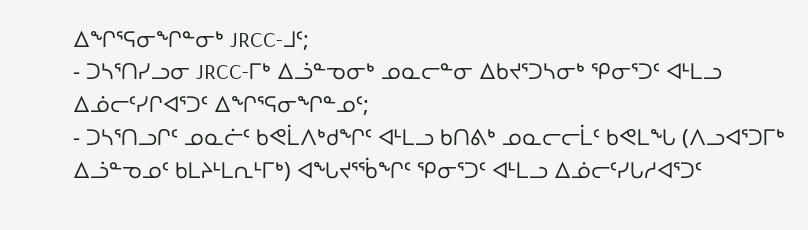ᐃᖏᕐᕋᓂᖏᓐᓂᒃ JRCC-ᒧᑦ;
- ᑐᓴᕐᑎᓯᓗᓂ JRCC-ᒥᒃ ᐃᓘᓐᓀᓂᒃ ᓄᓇᓕᓐᓂ ᐃᑲᔪᕐᑐᓴᓂᒃ ᕿᓂᕐᑐᑦ ᐊᒻᒪᓗ ᐃᓅᓕᑦᓯᒋᐊᕐᑐᑦ ᐃᖏᕐᕋᓂᖏᓐᓄᑦ;
- ᑐᓴᕐᑎᓗᒋᑦ ᓄᓇᓖᑦ ᑲᕙᒫᐱᒃᑯᖏᑦ ᐊᒻᒪᓗ ᑲᑎᕕᒃ ᓄᓇᓕᓕᒫᑦ ᑲᕙᒪᖓ (ᐱᓗᐊᕐᑐᒥᒃ ᐃᓘᓐᓀᓄᑦ ᑲᒪᔨᒻᒪᕆᒻᒥᒃ) ᐊᖓᔪᕐᖄᖏᑦ ᕿᓂᕐᑐᑦ ᐊᒻᒪᓗ ᐃᓅᓕᑦᓯᒐᓱᐊᕐᑐᑦ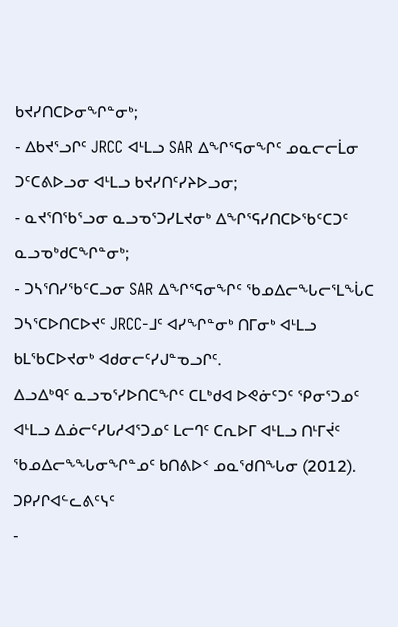ᑲᔪᓯᑎᑕᐅᓂᖏᓐᓂᒃ;
- ᐃᑲᔪᕐᓗᒋᑦ JRCC ᐊᒻᒪᓗ SAR ᐃᖏᕐᕋᓂᖏᑦ ᓄᓇᓕᓕᒫᓂ ᑐᑦᑕᕕᐅᓗᓂ ᐊᒻᒪᓗ ᑲᔪᓯᑎᑦᓯᔨᐅᓗᓂ;
- ᓇᔪᕐᑎᖃᕐᓗᓂ ᓇᓗᓀᕐᑐᓯᒪᔪᓂᒃ ᐃᖏᕐᕋᓯᑎᑕᐅᖃᑦᑕᑐᑦ ᓇᓗᓀᒃᑯᑕᖏᓐᓂᒃ;
- ᑐᓴᕐᑎᓯᖃᑦᑕᓗᓂ SAR ᐃᖏᕐᕋᓂᖏᑦ ᖃᓄᐃᓕᖓᓕᕐᒪᖔᑕ ᑐᓴᕐᑕᐅᑎᑕᐅᔪᑦ JRCC-ᒧᑦ ᐊᓯᖏᓐᓂᒃ ᑎᒥᓂᒃ ᐊᒻᒪᓗ ᑲᒪᖃᑕᐅᔪᓂᒃ ᐊᑯᓂᓕᑦᓯᒍᓐᓀᓗᒋᑦ.
ᐃᓗᐃᒃᑫᑦ ᓇᓗᓀᕐᓯᐅᑎᑕᖏᑦ ᑕᒪᒃᑯᐊ ᐅᕙᓃᑦᑐᑦ ᕿᓂᕐᑐᓄᑦ ᐊᒻᒪᓗ ᐃᓅᓕᑦᓯᒐᓱᐊᕐᑐᓄᑦ ᒪᓕᒉᑦ ᑕᕆᐅᒥ ᐊᒻᒪᓗ ᑎᒻᒥᔫᑦ ᖃᓄᐃᓕᖕᖓᓂᖏᓐᓄᑦ ᑲᑎᕕᐅᑉ ᓄᓇᖁᑎᖓᓂ (2012).
ᑐᑭᓯᒋᐊᓪᓚᕕᑦᓭᑦ
-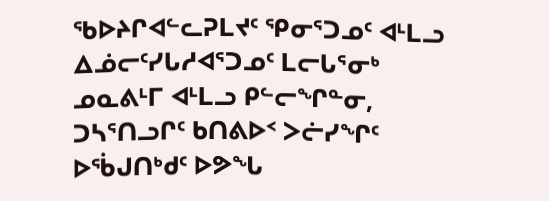ᖃᐅᔨᒋᐊᓪᓚᕈᒪᔪᑦ ᕿᓂᕐᑐᓄᑦ ᐊᒻᒪᓗ ᐃᓅᓕᑦᓯᒐᓱᐊᕐᑐᓄᑦ ᒪᓕᒐᕐᓂᒃ ᓄᓇᕕᒻᒥ ᐊᒻᒪᓗ ᑭᓪᓕᖏᓐᓂ, ᑐᓴᕐᑎᓗᒋᑦ ᑲᑎᕕᐅᑉ ᐳᓖᓯᖏᑦ ᐅᖄᒍᑎᒃᑯᑦ ᐅᕗᖓ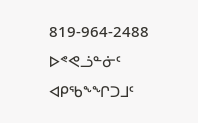819-964-2488 ᐅᕝᕙᓘᓐᓃᑦ ᐊᑭᖃᖕᖏᑐᒧᑦ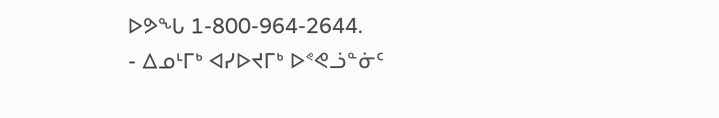ᐅᕗᖓ 1-800-964-2644.
- ᐃᓄᒻᒥᒃ ᐊᓯᐅᔪᒥᒃ ᐅᕝᕙᓘᓐᓃᑦ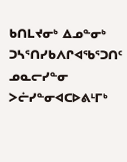ᑲᑎᒪᔪᓂᒃ ᐃᓄᓐᓂᒃ ᑐᓴᕐᑎᓯᑲᐱᒋᐊᖃᕐᑐᑎᑦ ᓄᓇᓕᓯᓐᓂ ᐳᓖᓯᓐᓂᐊᑕᐅᕕᒻᒥᒃ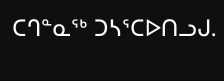ᑕᒉᓐᓇᖅ ᑐᓴᕐᑕᐅᑎᓗᒍ.